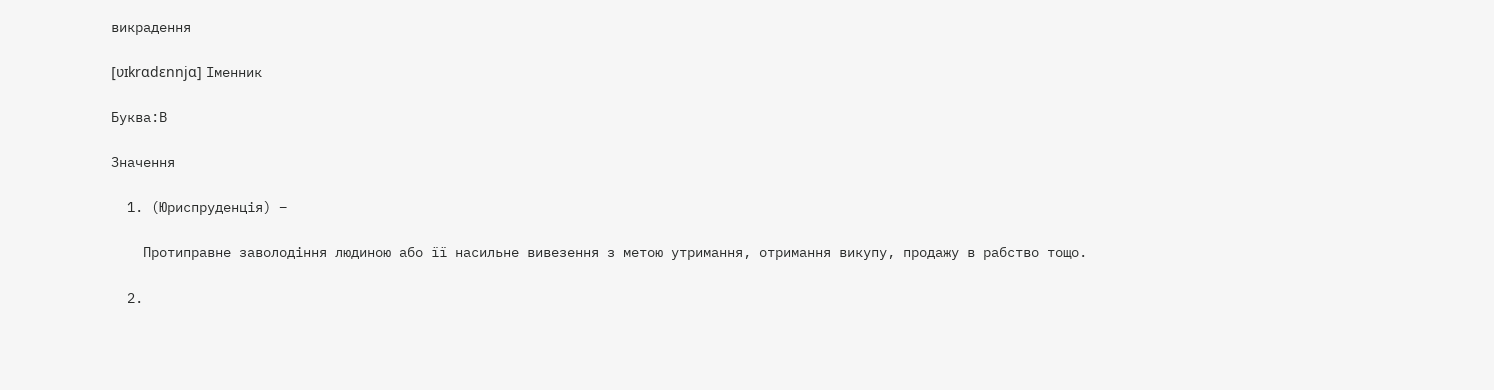викрадення

[ʋɪkrɑdɛnnjɑ] Іменник

Буква:В

Значення

  1. (Юриспруденція) –

    Протиправне заволодіння людиною або її насильне вивезення з метою утримання, отримання викупу, продажу в рабство тощо.

  2.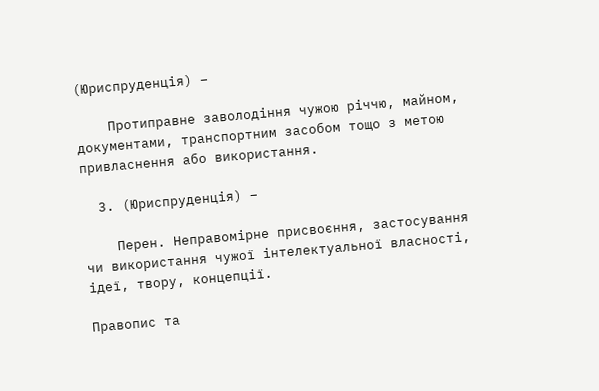(Юриспруденція) –

    Протиправне заволодіння чужою річчю, майном, документами, транспортним засобом тощо з метою привласнення або використання.

  3. (Юриспруденція) –

    Перен. Неправомірне присвоєння, застосування чи використання чужої інтелектуальної власності, ідеї, твору, концепції.

Правопис та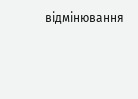відмінювання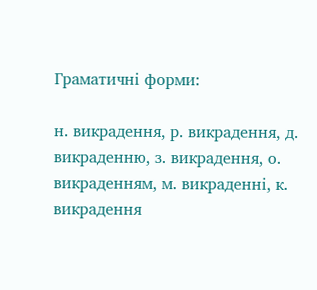Граматичні форми:

н. викрадення, р. викрадення, д. викраденню, з. викрадення, о. викраденням, м. викраденні, к. викрадення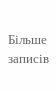Більше записів